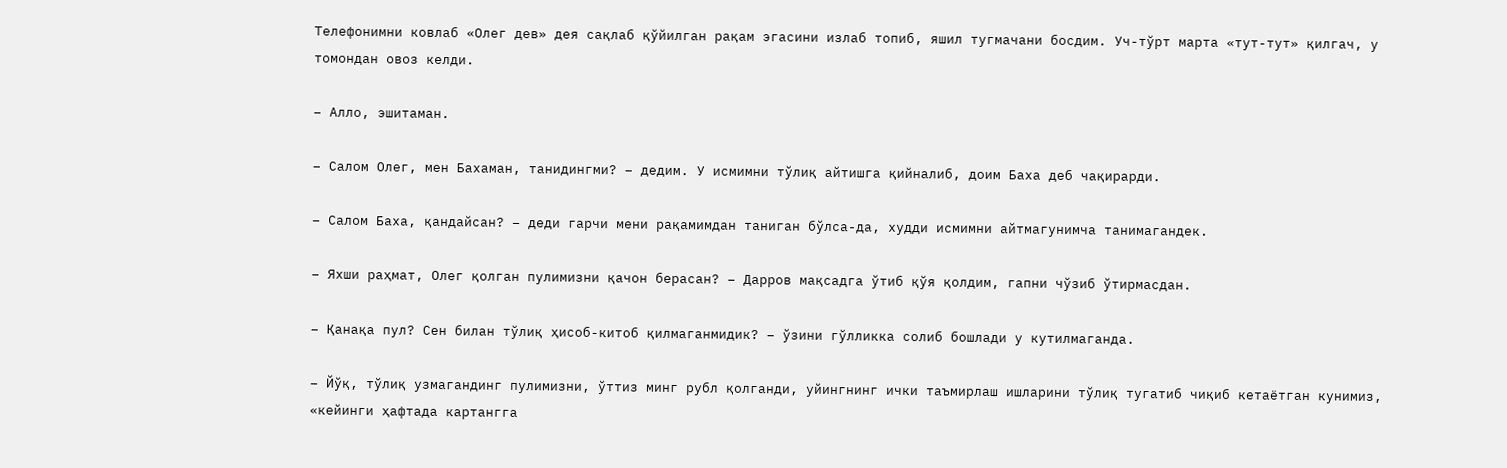Телефонимни ковлаб «Олег дев» дея сақлаб қўйилган рақам эгасини излаб топиб, яшил тугмачани босдим. Уч-тўрт марта «тут-тут» қилгач, у томондан овоз келди.

– Алло, эшитаман.

– Салом Олег, мен Бахаман, танидингми? – дедим. У исмимни тўлиқ айтишга қийналиб, доим Баха деб чақирарди.

– Салом Баха, қандайсан? – деди гарчи мени рақамимдан таниган бўлса-да, худди исмимни айтмагунимча танимагандек.

– Яхши раҳмат, Олег қолган пулимизни қачон берасан? – Дарров мақсадга ўтиб қўя қолдим, гапни чўзиб ўтирмасдан.

– Қанақа пул? Сен билан тўлиқ ҳисоб-китоб қилмаганмидик? – ўзини гўлликка солиб бошлади у кутилмаганда.

– Йўқ, тўлиқ узмагандинг пулимизни, ўттиз минг рубл қолганди, уйингнинг ички таъмирлаш ишларини тўлиқ тугатиб чиқиб кетаётган кунимиз, «кейинги ҳафтада картангга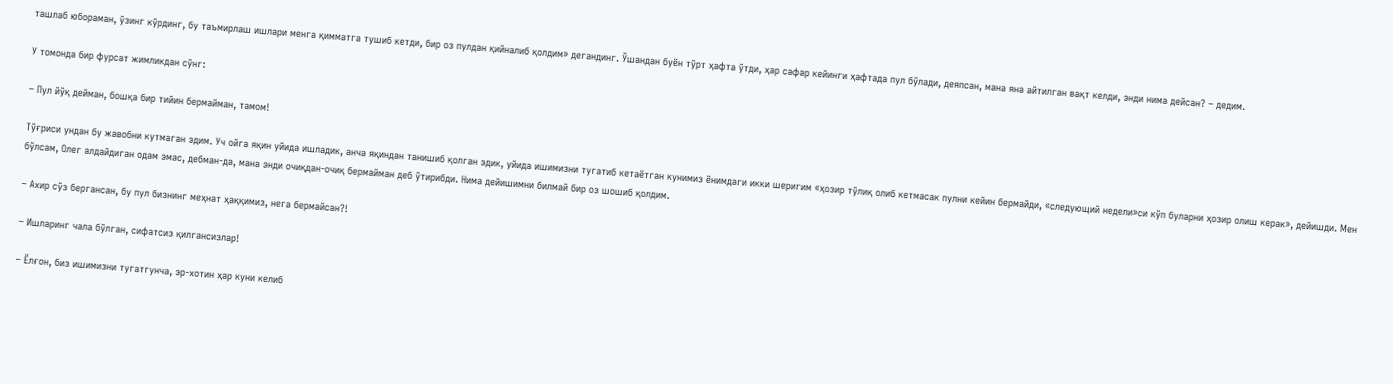ташлаб юбораман, ўзинг кўрдинг, бу таъмирлаш ишлари менга қимматга тушиб кетди, бир оз пулдан қийналиб қолдим» дегандинг. Ўшандан буён тўрт ҳафта ўтди, ҳар сафар кейинги ҳафтада пул бўлади, деяпсан, мана яна айтилган вақт келди, энди нима дейсан? – дедим.

У томонда бир фурсат жимликдан сўнг:

– Пул йўқ дейман, бошқа бир тийин бермайман, тамом!

Тўғриси ундан бу жавобни кутмаган эдим. Уч ойга яқин уйида ишладик, анча яқиндан танишиб қолган эдик, уйида ишимизни тугатиб кетаётган кунимиз ёнимдаги икки шеригим «ҳозир тўлиқ олиб кетмасак пулни кейин бермайди, «следующий недели»си кўп буларни ҳозир олиш керак», дейишди. Мен бўлсам, Олег алдайдиган одам эмас, дебман-да, мана энди очиқдан-очиқ бермайман деб ўтирибди. Нима дейишимни билмай бир оз шошиб қолдим.

– Ахир сўз бергансан, бу пул бизнинг меҳнат ҳаққимиз, нега бермайсан?!

– Ишларинг чала бўлган, сифатсиз қилгансизлар!

– Ёлғон, биз ишимизни тугатгунча, эр-хотин ҳар куни келиб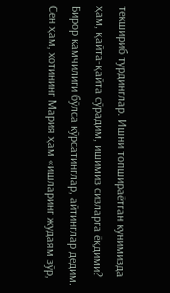текшириб турдинглар. Ишни топшираётган кунимизда ҳам, қайта-қайта сўрадим, ишимиз сизларга ёқдими? Бирор камчилиги бўлса кўрсатинглар, айтинглар дедим. Сен ҳам, хотининг Мария ҳам «ишларинг жудаям зўр,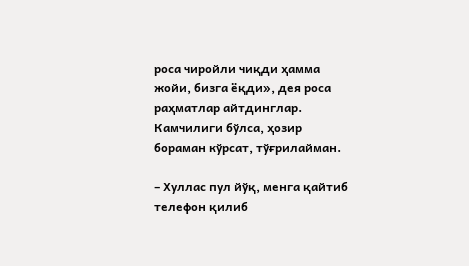роса чиройли чиқди ҳамма жойи, бизга ёқди», дея роса раҳматлар айтдинглар. Камчилиги бўлса, ҳозир бораман кўрсат, тўғрилайман.

– Хуллас пул йўқ, менга қайтиб телефон қилиб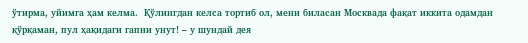ўтирма, уйимга ҳам келма.  Қўлингдан келса тортиб ол, мени биласан Москвада фақат иккита одамдан қўрқаман, пул ҳақидаги гапни унут! – у шундай дея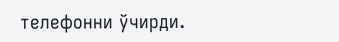телефонни ўчирди.